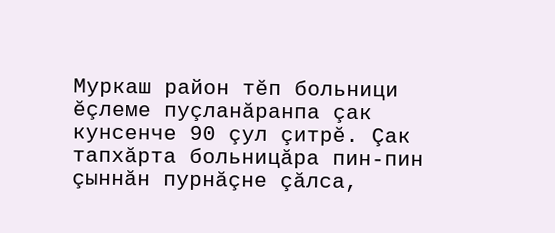Муркаш район тĕп больници ĕçлеме пуçланăранпа çак кунсенче 90 çул çитрĕ. Çак тапхăрта больницăра пин-пин çыннăн пурнăçне çăлса,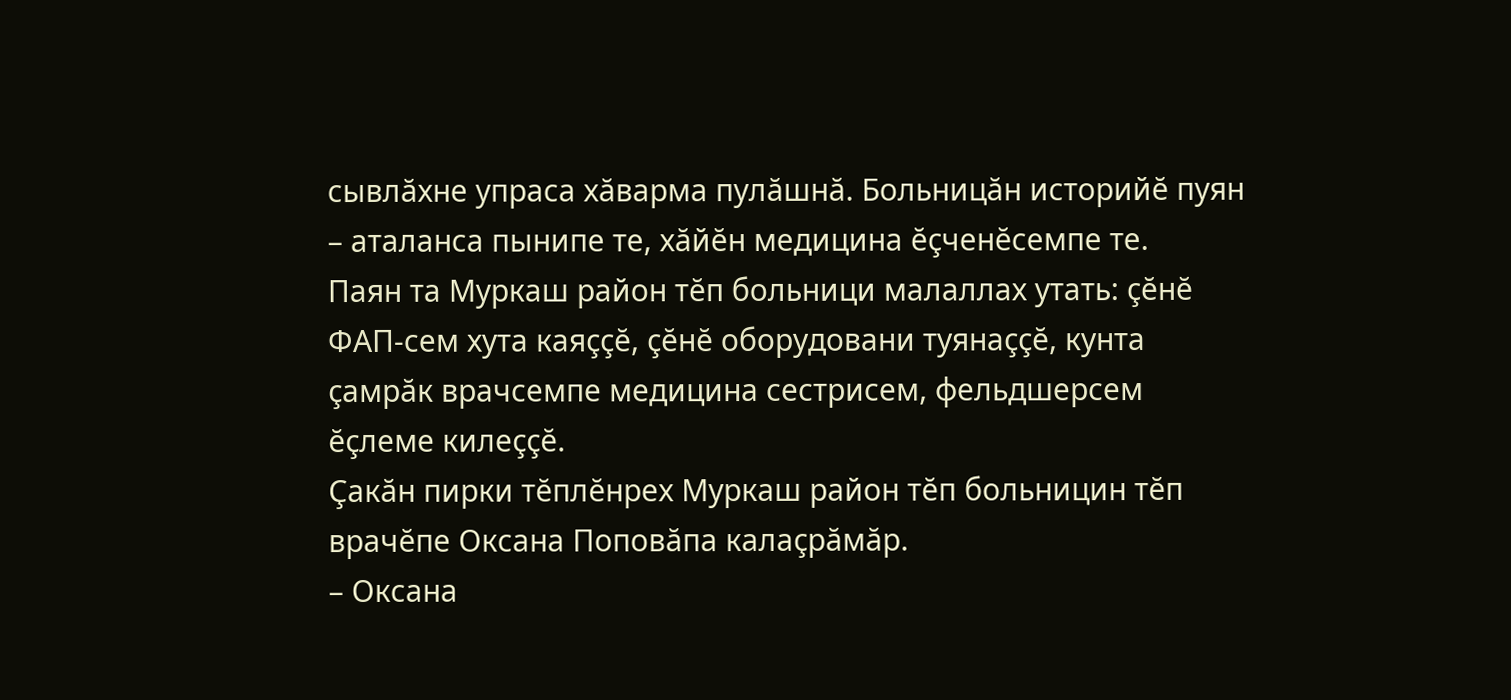сывлăхне упраса хăварма пулăшнă. Больницăн историйĕ пуян – аталанса пынипе те, хăйĕн медицина ĕçченĕсемпе те.
Паян та Муркаш район тĕп больници малаллах утать: çĕнĕ ФАП-сем хута каяççĕ, çĕнĕ оборудовани туянаççĕ, кунта çамрăк врачсемпе медицина сестрисем, фельдшерсем ĕçлеме килеççĕ.
Çакăн пирки тĕплĕнрех Муркаш район тĕп больницин тĕп врачĕпе Оксана Поповăпа калаçрăмăр.
– Оксана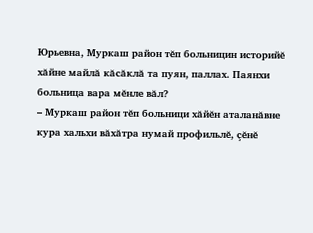Юрьевна, Муркаш район тĕп больницин историйĕ хăйне майлă кăсăклă та пуян, паллах. Паянхи больница вара мĕнле вăл?
– Муркаш район тĕп больници хăйĕн аталанăвне кура хальхи вăхăтра нумай профильлĕ, çĕнĕ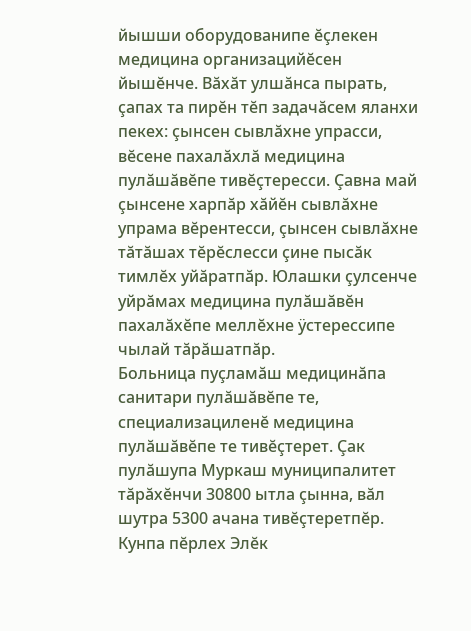йышши оборудованипе ĕçлекен медицина организацийĕсен йышĕнче. Вăхăт улшăнса пырать, çапах та пирĕн тĕп задачăсем яланхи пекех: çынсен сывлăхне упрасси, вĕсене пахалăхлă медицина пулăшăвĕпе тивĕçтересси. Çавна май çынсене харпăр хăйĕн сывлăхне упрама вĕрентесси, çынсен сывлăхне тăтăшах тĕрĕслесси çине пысăк тимлĕх уйăратпăр. Юлашки çулсенче уйрăмах медицина пулăшăвĕн пахалăхĕпе меллĕхне ÿстерессипе чылай тăрăшатпăр.
Больница пуçламăш медицинăпа санитари пулăшăвĕпе те, специализациленĕ медицина пулăшăвĕпе те тивĕçтерет. Çак пулăшупа Муркаш муниципалитет тăрăхĕнчи 30800 ытла çынна, вăл шутра 5300 ачана тивĕçтеретпĕр. Кунпа пĕрлех Элĕк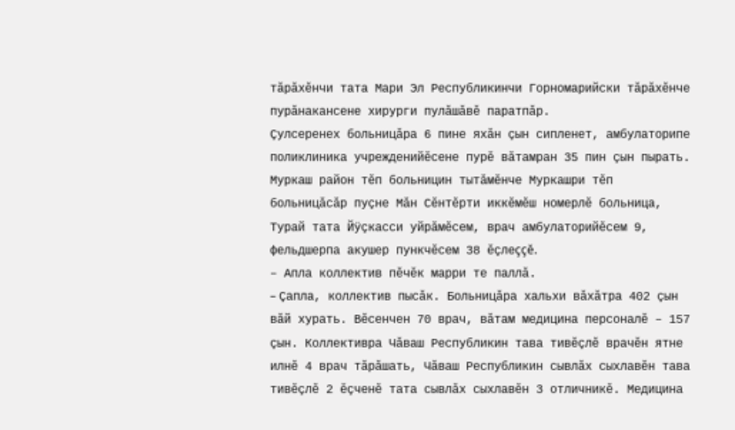тăрăхĕнчи тата Мари Эл Республикинчи Горномарийски тăрăхĕнче пурăнакансене хирурги пулăшăвĕ паратпăр.
Çулсеренех больницăра 6 пине яхăн çын сипленет, амбулаторипе поликлиника учрежденийĕсене пурĕ вăтамран 35 пин çын пырать.
Муркаш район тĕп больницин тытăмĕнче Муркашри тĕп больницăсăр пуçне Мăн Сĕнтĕрти иккĕмĕш номерлĕ больница, Турай тата Йÿçкасси уйрăмĕсем, врач амбулаторийĕсем 9, фельдшерпа акушер пункчĕсем 38 ĕçлеççĕ.
– Апла коллектив пĕчĕк марри те паллă.
– Çапла, коллектив пысăк. Больницăра хальхи вăхăтра 402 çын вăй хурать. Вĕсенчен 70 врач, вăтам медицина персоналĕ – 157 çын. Коллективра Чăваш Республикин тава тивĕçлĕ врачĕн ятне илнĕ 4 врач тăрăшать, Чăваш Республикин сывлăх сыхлавĕн тава тивĕçлĕ 2 ĕçченĕ тата сывлăх сыхлавĕн 3 отличникĕ. Медицина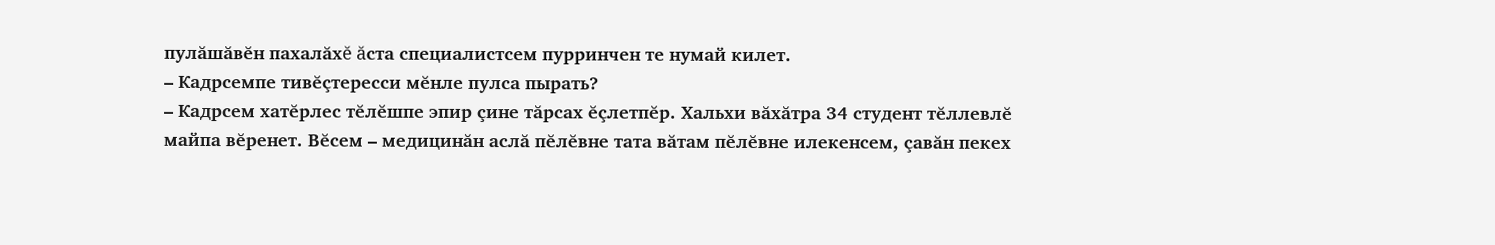пулăшăвĕн пахалăхĕ ăста специалистсем пурринчен те нумай килет.
– Кадрсемпе тивĕçтересси мĕнле пулса пырать?
– Кадрсем хатĕрлес тĕлĕшпе эпир çине тăрсах ĕçлетпĕр. Хальхи вăхăтра 34 студент тĕллевлĕ майпа вĕренет. Вĕсем – медицинăн аслă пĕлĕвне тата вăтам пĕлĕвне илекенсем, çавăн пекех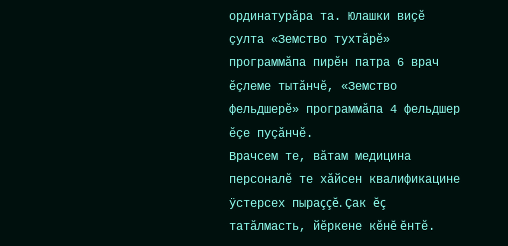ординатурăра та. Юлашки виçĕ çулта «Земство тухтăрĕ» программăпа пирĕн патра 6 врач ĕçлеме тытăнчĕ, «Земство фельдшерĕ» программăпа 4 фельдшер ĕçе пуçăнчĕ.
Врачсем те, вăтам медицина персоналĕ те хăйсен квалификацине ÿстерсех пыраççĕ. Çак ĕç татăлмасть, йĕркене кĕнĕ ĕнтĕ.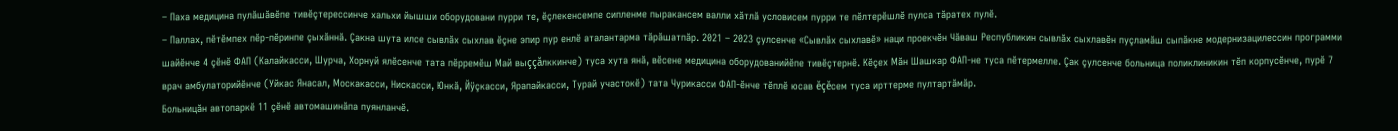– Паха медицина пулăшăвĕпе тивĕçтерессинче хальхи йышши оборудовани пурри те, ĕçлекенсемпе сипленме пыракансем валли хăтлă условисем пурри те пĕлтерĕшлĕ пулса тăратех пулĕ.
– Паллах, пĕтĕмпех пĕр-пĕринпе çыхăннă. Çакна шута илсе сывлăх сыхлав ĕçне эпир пур енлĕ аталантарма тăрăшатпăр. 2021 – 2023 çулсенче «Сывлăх сыхлавĕ» наци проекчĕн Чăваш Республикин сывлăх сыхлавĕн пуçламăш сыпăкне модернизацилессин программи шайĕнче 4 çĕнĕ ФАП (Калайкасси, Шурча, Хорнуй ялĕсенче тата пĕрремĕш Май выççăлккинче) туса хута янă, вĕсене медицина оборудованийĕпе тивĕçтернĕ. Кĕçех Мăн Шашкар ФАП-не туса пĕтермелле. Çак çулсенче больница поликлиникин тĕп корпусĕнче, пурĕ 7 врач амбулаторийĕнче (Уйкас Янасал, Москакасси, Нискасси, Юнкă, Йÿçкасси, Ярапайкасси, Турай участокĕ) тата Чурикасси ФАП-ĕнче тĕплĕ юсав ĕçĕсем туса ирттерме пултартăмăр.
Больницăн автопаркĕ 11 çĕнĕ автомашинăпа пуянланчĕ.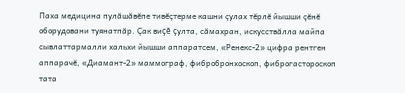Паха медицина пулăшăвĕпе тивĕçтерме кашни çулах тĕрлĕ йышши çĕнĕ оборудовани туянатпăр. Çак виçĕ çулта, сăмахран, искусствăлла майпа сывлаттармалли хальхи йышши аппаратсем, «Ренекс-2» цифра рентген аппарачĕ, «Диамант-2» маммограф, фибробронхоскоп, фиброгастороскоп тата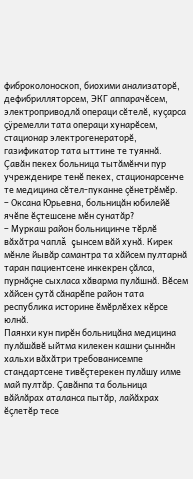фиброколоноскоп, биохими анализаторĕ, дефибрилляторсем, ЭКГ аппарачĕсем, электроприводлă операци сĕтелĕ, куçарса çÿремелли тата операци хунарĕсем, стационар электрогенераторĕ, газификатор тата ыттине те туяннă.
Çавăн пекех больница тытăмĕнчи пур учрежденире тенĕ пекех, стационарсенче те медицина сĕтел-пуканне çĕнетрĕмĕр.
– Оксана Юрьевна, больницăн юбилейĕ ячĕпе ĕçтешсене мĕн сунатăр?
– Муркаш район больницинче тĕрлĕ вăхăтра чаплă çынсем вăй хунă. Кирек мĕнле йывăр самантра та хăйсем пултарнă таран пациентсене инкекрен çăлса, пурнăçне сыхласа хăварма пулăшнă. Вĕсем хăйсен çутă сăнарĕпе район тата республика историне ĕмĕрлĕхех кĕрсе юлнă.
Паянхи кун пирĕн больницăна медицина пулăшăвĕ ыйтма килекен кашни çыннăн хальхи вăхăтри требованисемпе стандартсене тивĕçтерекен пулăшу илме май пултăр. Çавăнпа та больница вăйлăрах аталанса пытăр, лайăхрах ĕçлетĕр тесе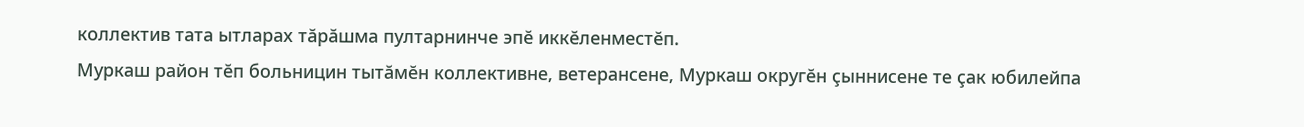коллектив тата ытларах тăрăшма пултарнинче эпĕ иккĕленместĕп.
Муркаш район тĕп больницин тытăмĕн коллективне, ветерансене, Муркаш округĕн çыннисене те çак юбилейпа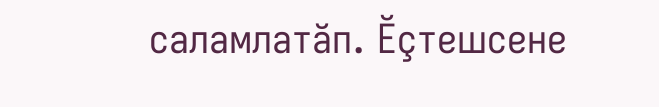саламлатăп. Ĕçтешсене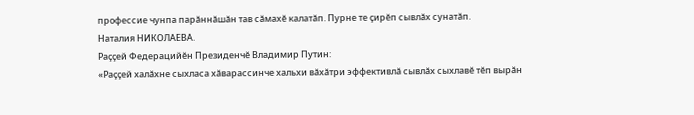профессие чунпа парăннăшăн тав сăмахĕ калатăп. Пурне те çирĕп сывлăх сунатăп.
Наталия НИКОЛАЕВА.
Раççей Федерацийĕн Президенчĕ Владимир Путин:
«Раççей халăхне сыхласа хăварассинче хальхи вăхăтри эффективлă сывлăх сыхлавĕ тĕп вырăн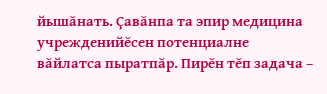йышăнать. Çавăнпа та эпир медицина учрежденийĕсен потенциалне вăйлатса пыратпăр. Пирĕн тĕп задача –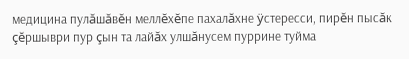медицина пулăшăвĕн меллĕхĕпе пахалăхне ÿстересси, пирĕн пысăк çĕршыври пур çын та лайăх улшăнусем пуррине туйма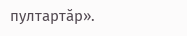пултартăр».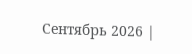Сентябрь 2026 |